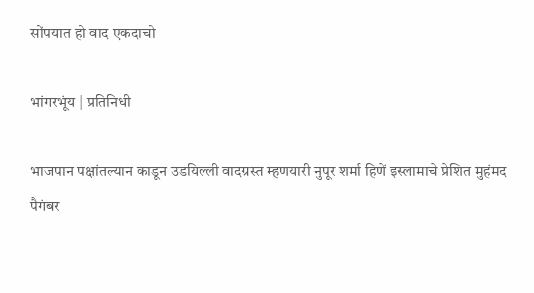सोंपयात हो वाद एकदाचो

भांगरभूंय | प्रतिनिधी

भाजपान पक्षांतल्यान काडून उडयिल्ली वादग्रस्त म्हणयारी नुपूर शर्मा हिणें इस्लामाचे प्रेशित मुहंमद पैगंबर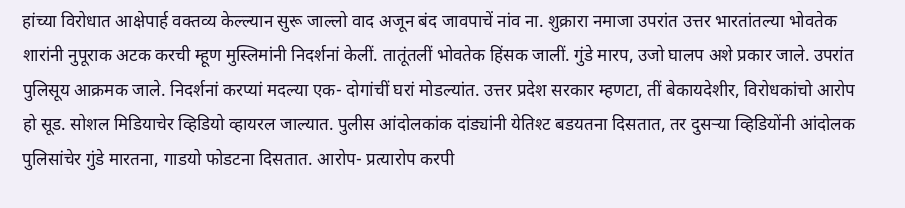हांच्या विरोधात आक्षेपार्ह वक्तव्य केल्ल्यान सुरू जाल्लो वाद अजून बंद जावपाचें नांव ना. शुक्रारा नमाजा उपरांत उत्तर भारतांतल्या भोवतेक शारांनी नुपूराक अटक करची म्हूण मुस्लिमांनी निदर्शनां केलीं. तातूंतलीं भोवतेक हिंसक जालीं. गुंडे मारप, उजो घालप अशे प्रकार जाले. उपरांत पुलिसूय आक्रमक जाले. निदर्शनां करप्यां मदल्या एक- दोगांचीं घरां मोडल्यांत. उत्तर प्रदेश सरकार म्हणटा, तीं बेकायदेशीर, विरोधकांचो आरोप हो सूड. सोशल मिडियाचेर व्हिडियो व्हायरल जाल्यात. पुलीस आंदोलकांक दांड्यांनी येतिश्ट बडयतना दिसतात, तर दुसऱ्या व्हिडियोंनी आंदोलक पुलिसांचेर गुंडे मारतना, गाडयो फोडटना दिसतात. आरोप- प्रत्यारोप करपी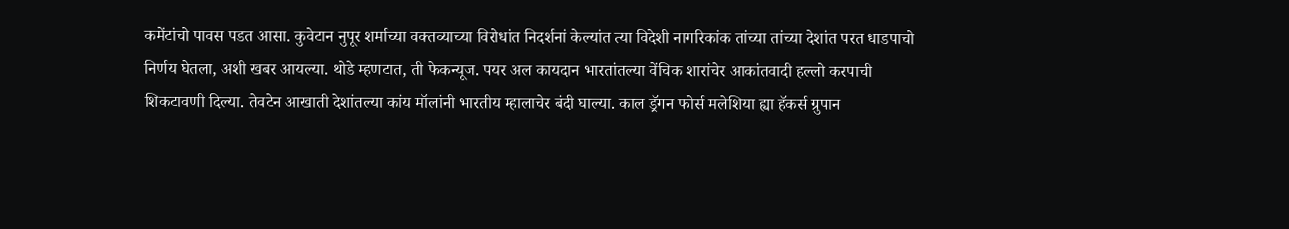कमेंटांचो पावस पडत आसा. कुवेटान नुपूर शर्माच्या वक्तव्याच्या विरोधांत निदर्शनां केल्यांत त्या विदेशी नागरिकांक तांच्या तांच्या देशांत परत धाडपाचो निर्णय घेतला, अशी खबर आयल्या. थोडे म्हणटात, ती फेकन्यूज. पयर अल कायदान भारतांतल्या वेंचिक शारांचेर आकांतवादी हल्लो करपाची शिकटावणी दिल्या. तेवटेन आखाती देशांतल्या कांय मॉलांनी भारतीय म्हालाचेर बंदी घाल्या. काल ड्रॅगन फोर्स मलेशिया ह्या हॅकर्स ग्रुपान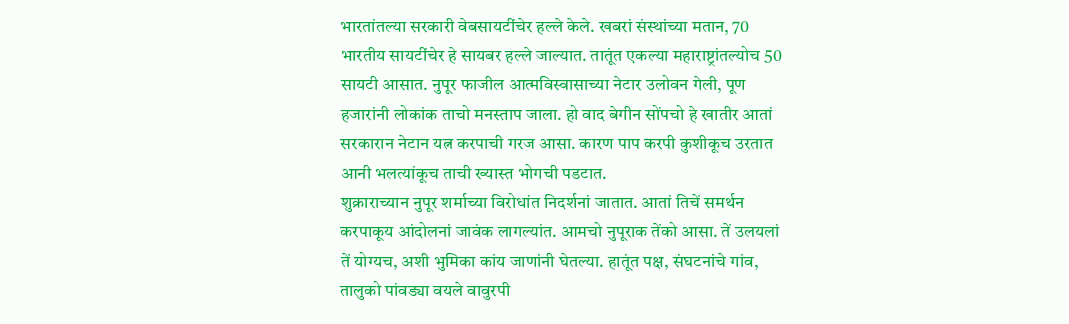भारतांतल्या सरकारी वेबसायटींचेर हल्ले केले. खबरां संस्थांच्या मतान, 70 भारतीय सायटींचेर हे सायबर हल्ले जाल्यात. तातूंत एकल्या महाराष्ट्रांतल्योच 50 सायटी आसात. नुपूर फाजील आत्मविस्वासाच्या नेटार उलोवन गेली, पूण हजारांनी लोकांक ताचो मनस्ताप जाला. हो वाद बेगीन सोंपचो हे खातीर आतां सरकारान नेटान यत्न करपाची गरज आसा. कारण पाप करपी कुशीकूच उरतात आनी भलत्यांकूच ताची ख्यास्त भोगची पडटात.
शुक्राराच्यान नुपूर शर्माच्या विरोधांत निदर्शनां जातात. आतां तिचें समर्थन करपाकूय आंदोलनां जावंक लागल्यांत. आमचो नुपूराक तेंको आसा. तें उलयलां तें योग्यच, अशी भुमिका कांय जाणांनी घेतल्या. हातूंत पक्ष, संघटनांचे गांव, तालुको पांवड्या वयले वावुरपी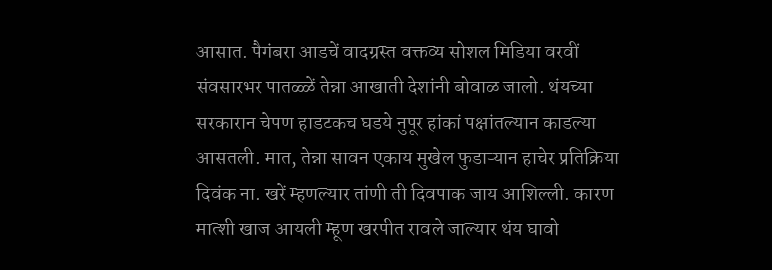आसात. पैगंबरा आडचें वादग्रस्त वक्तव्य सोशल मिडिया वरवीं संवसारभर पातळ्ळें तेन्ना आखाती देशांनी बोवाळ जालो. थंयच्या सरकारान चेपण हाडटकच घडये नुपूर हांकां पक्षांतल्यान काडल्या आसतली. मात, तेन्ना सावन एकाय मुखेल फुडाऱ्यान हाचेर प्रतिक्रिया दिवंक ना. खरें म्हणल्यार तांणी ती दिवपाक जाय आशिल्ली. कारण मात्शी खाज आयली म्हूण खरपीत रावले जाल्यार थंय घावो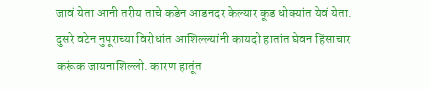जावं येता आनी तरीय ताचे कडेन आडनदर केल्यार कूड धोक्यांत येवं येता. दुसरे वटेन नुपूराच्या विरोधांत आशिल्ल्यांनी कायदो हातांत घेवन हिंसाचार करूंक जायनाशिल्लो. कारण हातूंत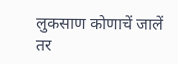लुकसाण कोणाचें जालें तर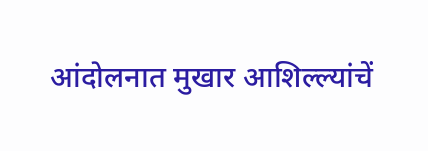आंदोलनात मुखार आशिल्ल्यांचें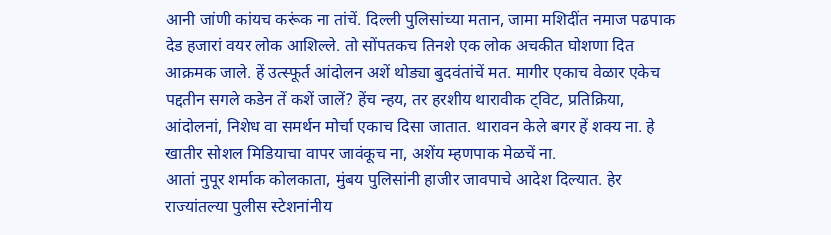आनी जांणी कांयच करूंक ना तांचें. दिल्ली पुलिसांच्या मतान, जामा मशिदींत नमाज पढपाक देड हजारां वयर लोक आशिल्ले. तो सोंपतकच तिनशे एक लोक अचकीत घोशणा दित आक्रमक जाले. हें उत्स्फूर्त आंदोलन अशें थोड्या बुदवंतांचें मत. मागीर एकाच वेळार एकेच पद्दतीन सगले कडेन तें कशें जालें? हेंच न्हय, तर हरशीय थारावीक ट्विट, प्रतिक्रिया, आंदोलनां, निशेध वा समर्थन मोर्चा एकाच दिसा जातात. थारावन केले बगर हें शक्य ना. हे खातीर सोशल मिडियाचा वापर जावंकूच ना, अशेंय म्हणपाक मेळचें ना.
आतां नुपूर शर्माक कोलकाता, मुंबय पुलिसांनी हाजीर जावपाचे आदेश दिल्यात. हेर राज्यांतल्या पुलीस स्टेशनांनीय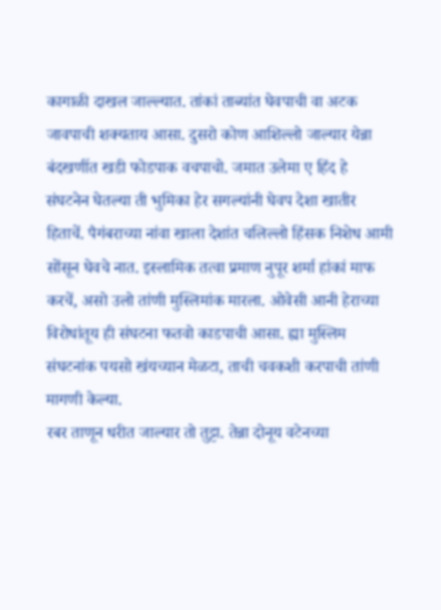कागाळी दाखल जाल्ल्यात. तांकां ताब्यांत घेवपाची वा अटक जावपाची शक्यताय आसा. दुसरो कोण आशिल्लो जाल्यार येन्ना बंदखणींत खडी फोडपाक वचपाचो. जमात उलेमा ए हिंद हे संघटनेन घेतल्या ती भुमिका हेर सगल्यांनी घेवप देशा खातीर हिताचें. पैगंबराच्या नांवा खाला देशांत चलिल्लो हिंसक निशेध आमी सोंसून घेवचे नात. इस्लामिक तत्वा प्रमाण नुपूर शर्मा हांकां माफ करचें, असो उलो तांणी मुस्लिमांक मारला. ओवेसी आनी हेराच्या विरोधांतूय ही संघटना फतवो काडपाची आसा. ह्या मुस्लिम संघटनांक पयसो खंयच्यान मेळटा, ताची चवकशी करपाची तांणी मागणी केल्या.
रबर ताणून धरीत जाल्यार तो तुट्टा. तेन्ना दोनूय वटेनच्या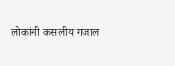लोकांनी कसलीय गजाल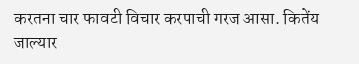करतना चार फावटी विचार करपाची गरज आसा. कितेंय जाल्यार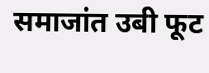समाजांत उबी फूट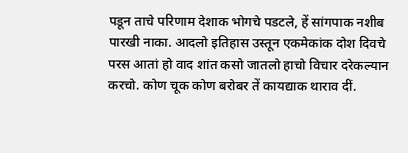पडून ताचे परिणाम देशाक भोगचे पडटले, हें सांगपाक नशीब पारखी नाका. आदलो इतिहास उस्तून एकमेकांक दोश दिवचे परस आतां हो वाद शांत कसो जातलो हाचो विचार दरेकल्यान करचो. कोण चूक कोण बरोबर तें कायद्याक थाराव दीं.